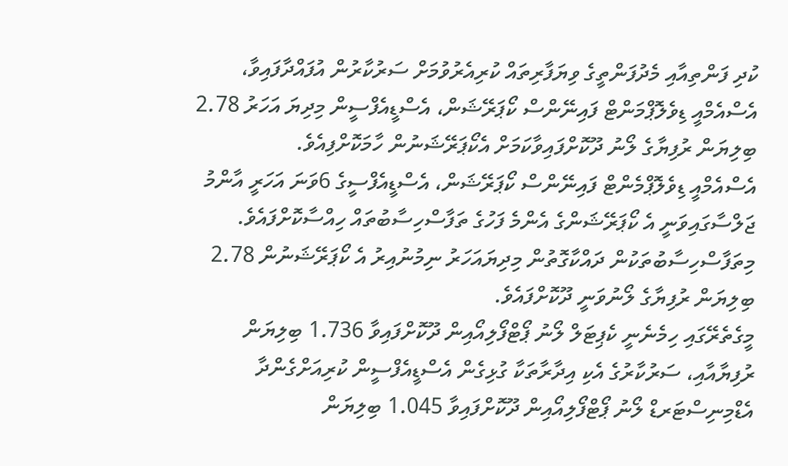ކުދި ފަންތިއާއި މެދުފަންތީގެ ވިޔަފާރިތައް ކުރިއެރުވުމަށް ސަރުކާރުން އުފައްދާފައިވާ، އެސްއެމްއީ ޑިވެލޮޕްމަންޓް ފައިނޭންސް ކޯޕަރޭޝަން، އެސްޑީއެފްސީން މިދިޔަ އަހަރު 2.78 ބިލިޔަން ރުފިޔާގެ ލޯނު ދޫކޮށްފައިވާކަމަށް އެކޯޕަރޭޝަނުން ހާމަކޮށްފިއެވެ.
އެސްއެމްއީ ޑިވެލޮޕްމެންޓް ފައިނޭންސް ކޯޕަރޭޝަން، އެސްޑީއެފްސީގެ 6ވަނަ އަހަރީ އާންމު ޖަލްސާގައިވަނީ އެ ކޯޕަރޭޝަންގެ އެންމެ ފަހުގެ ތަފާސްހިސާބުތައް ހިއްސާކޮށްފައެވެ. މިތަފާސްހިސާބުތަކުން ދައްކާގޮތުން މިދިޔައަހަރު ނިމުނުއިރު އެ ކޯޕަރޭޝަނުން 2.78 ބިލިޔަން ރުފިޔާގެ ލޯނުވަނީ ދޫކޮށްފައެވެ.
މީގެތެރޭގައި ހިމެނެނީ ކެޕިޓަލް ލޯނު ޕޯޓްފޯލިއޯއިން ދޫކޮށްފައިވާ 1.736 ބިލިޔަން ރުފިޔާއާއި، ސަރުކާރުގެ އެކި އިދާރާތަކާ ގުޅިގެން އެސްޑީއެފްސީން ކުރިއަށްގެންދާ އެޑްމިނިސްޓަރޑް ލޯނު ޕޯޓްފޯލިއޯއިން ދޫކޮށްފައިވާ 1.045 ބިލިޔަން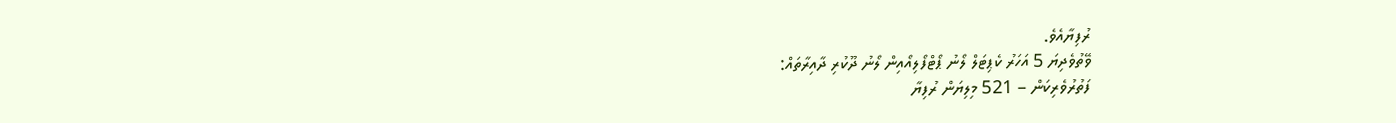ރުފިޔާއެވެ.
ވޭތުވެދިޔަ 5 އަހަރު ކެޕިޓަލް ލޯނު ޕޯޓްފޯލިއޯއިން ލޯނު ދޫކުރި ދާއިރާތައް:
ފަތުރުވެރިކަން – 521 މިލިޔަން ރުފިޔާ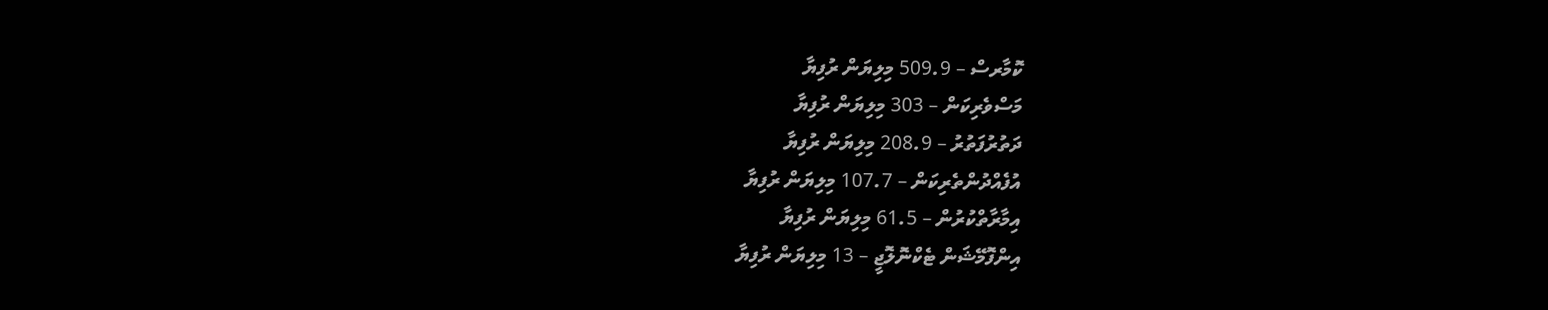ކޮމާރސް – 509.9 މިލިޔަން ރުފިޔާ
މަސްވެރިކަން – 303 މިލިޔަން ރުފިޔާ
ދަތުރުފަތުރު – 208.9 މިލިޔަން ރުފިޔާ
އުފެއްދުންތެރިކަން – 107.7 މިލިޔަން ރުފިޔާ
އިމާރާތްކުރުން – 61.5 މިލިޔަން ރުފިޔާ
އިންފޮމޭޝަން ޓެކްނޮލޮޖީ – 13 މިލިޔަން ރުފިޔާ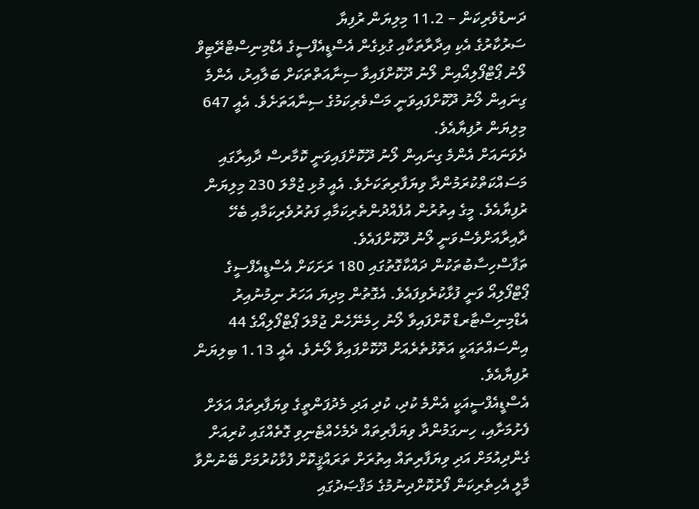ދަނޑުވެރިކަން – 11.2 މިލިޔަން ރުފިޔާ
ސަރުކާރުގެ އެކި އިދާރާތަކާއި ގުޅިގެން އެސްޑީއެފްސީގެ އެޑްމިނިސްޓްރޭޓިވް ލޯނު ޕޯޓްފޯލިއޯއިން ލޯނު ދޫކޮށްފައިވާ ސިނާއަތްތަކަށް ބަލާއިރު، އެންމެ ގިނައިން ލޯނު ދޫކޮށްފައިވަނީ މަސްވެރިކަމުގެ ސިނާއަތަށެވެ. އެއީ 647 މިލިޔަން ރުފިޔާއެވެ.
ދެވަނައަށް އެންމެ ގިނައިން ލޯނު ދޫކޮށްފައިވަނީ ކޮމާރސް ދާއިރާގައި މަސައްކަތްކުރަމުންދާ ވިޔަފާރިތަކަށެވެ. އެއީ މުޅި ޖުމްލަ 230 މިލިޔަން ރުފިޔާއެވެ. މީގެ އިތުރުން އުފެއްދުންތެރިކަމާއި ފަތުރުވެރިކަމާއި ބެހޭ ދާއިރާއަށްވެސްވަނީ ލޯނު ދޫކޮށްފައެވެ.
ތަފާސްހިސާބުތަކުން ދައްކާގޮތުގައި 180 ރަށަކަށް އެސްޑީއެފްސީގެ ޕޯޓްފޯލިއޯ ވަނީ ފުޅާކުރެވިފައެވެ. އެގޮތުން މިދިޔަ އަހަރު ނިމުނުއިރު އެޑްމިނިސްޓާރޑް ކޮށްފައިވާ ލޯނު ހިމެނޭހެން ޖުމްލަ ޕޯޓްފޯލިއޯގެ 44 އިންސައްތައަކީ އަތޮޅުތެރެއަށް ދޫކޮށްފައިވާ ލޯނެވެ. އެއީ 1.13 ބިލިޔަން ރުފިޔާއެވެ.
އެސްޑީއެފްސީއަކީ އެންމެ ކުދި، ކުދި އަދި މެދުފަންތީގެ ވިޔަފާރިތައް އަލަށް ފެށުމަށާއި، ހިނގަމުންދާ ވިޔަފާރިތައް ދެމެހެއްޓެނިވި ގޮތެއްގައި ކުރިއަށް ގެންދިއުމަށް އަދި ވިޔަފާރިތައް އިތުރަށް ތަރައްޤީކޮށް ފުޅާކުރުމަށް ބޭނުންވާ މާލީ އެހިތެރިކަން ފޯރުކޮށްދިނުމުގެ މަޤްޞަދުގައި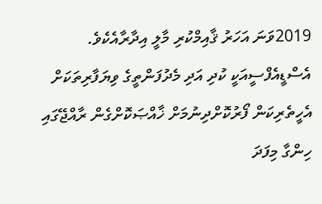2019ވަނަ އަހަރު ޤާއިމްކުރި މާލީ އިދާރާއެކެވެ.
އެސްޑީއެފްސީއަކީ ކުދި އަދި މެދުފަންތީގެ ވިޔަފާރިތަކަށް އެހީތެރިކަން ފޯރުކޮށްދިނުމަށް ޚާއްޞަކޮށްގެން ރާއްޖޭގައި ހިންގާ މިފަދަ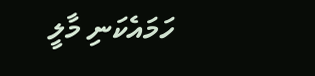ހަމައެކަނި މާލީ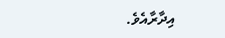އިދާރާއެވެ.